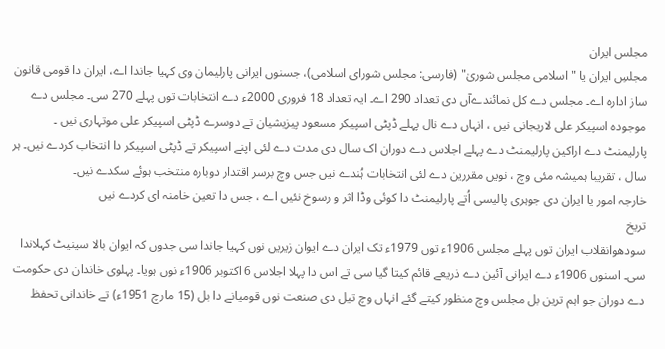مجلس ایران
مجلسِ ایران یا "اسلامی مجلس شوریٰ" (فارسی: مجلس شورای اسلامی)، جسنوں ایرانی پارلیمان وی کہیا جاندا اے، ایران دا قومی قانون ساز ادارہ اے۔ مجلس دے کل نمائندےآں دی تعداد 290 اے۔ ایہ تعداد 18 فروری 2000ء دے انتخابات توں پہلے 270 سی۔ مجلس دے موجودہ اسپیکر علی لاریجانی نيں ، انہاں دے نال پہلے ڈپٹی اسپیکر مسعود پیزیشیان تے دوسرے ڈپٹی اسپیکر علی موتہاری نيں ۔
پارلیمنٹ دے اراکین پارلیمنٹ دے پہلے اجلاس دے دوران اک سال دی مدت دے لئی اپنے اسپیکر تے ڈپٹی اسپیکر دا انتخاب کردے نيں۔ ہر سال ، تقریبا ہمیشہ مئی وچ ، نويں مقررین دے لئی انتخابات ہُندے نيں جس وچ برسر اقتدار دوبارہ منتخب ہوئے سکدے نيں۔
خارجہ امور یا ایران دی جوہری پالیسی اُتے پارلیمنٹ دا کوئی وڈا اثر و رسوخ نئيں اے ، جس دا تعین خامنہ ای کردے نیں
تریخ
سودھوانقلاب ایران توں پہلے مجلس 1906ء توں 1979ء تک ایران دے ایوان زیريں نوں کہیا جاندا سی جدوں کہ ایوان بالا سینیٹ کہلاندا سی۔ اسنوں 1906ء دے ایرانی آئین دے ذریعے قائم کيتا گیا سی تے اس دا پہلا اجلاس 6 اکتوبر 1906ء نوں ہويا۔ پہلوی خاندان دی حکومت دے دوران جو اہم ترین بل مجلس وچ منظور کیتے گئے انہاں وچ تیل دی صنعت نوں قومیانے دا بل (15 مارچ 1951ء) تے خاندانی تحفظ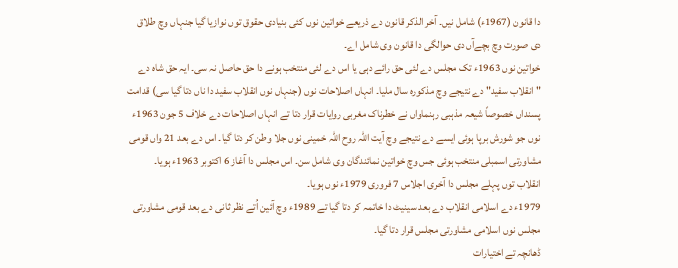دا قانون (1967ء) شامل نيں۔ آخر الذکر قانون دے ذریعے خواتین نوں کئی بنیادی حقوق توں نوازیا گیا جنہاں وچ طلاق دی صورت وچ بچےآں دی حوالگی دا قانون وی شامل اے۔
خواتین نوں 1963ء تک مجلس دے لئی حق رائے دہی یا اس دے لئی منتخب ہونے دا حق حاصل نہ سی۔ ایہ حق شاہ دے "انقلاب سفید" دے نتیجے وچ مذکورہ سال ملیا۔ انہاں اصلاحات نوں (جنہاں نوں انقلاب سفید دا ناں دتا گیا سی) قدامت پسنداں خصوصاً شیعہ مذہبی رہنماواں نے خطرناک مغربی روایات قرار دتا تے انہاں اصلاحات دے خلاف 5 جون 1963ء نوں جو شورش برپا ہوئی ايسے دے نتیجے وچ آیت اللہ روح اللہ خمینی نوں جلا وطن کر دتا گیا۔ اس دے بعد 21 واں قومی مشاورتی اسمبلی منتخب ہوئی جس وچ خواتین نمائندگان وی شامل سن۔ اس مجلس دا آغاز 6 اکتوبر 1963ء ہويا۔
انقلاب توں پہلے مجلس دا آخری اجلاس 7 فروری 1979ء نوں ہويا۔
1979ء دے اسلامی انقلاب دے بعد سینیٹ دا خاتمہ کر دتا گیا تے 1989ء وچ آئین اُتے نظر ثانی دے بعد قومی مشاورتی مجلس نوں اسلامی مشاورتی مجلس قرار دتا گیا۔
ڈھانچہ تے اختیارات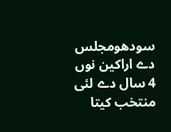سودھومجلس دے اراکین نوں 4 سال دے لئی منتخب کيتا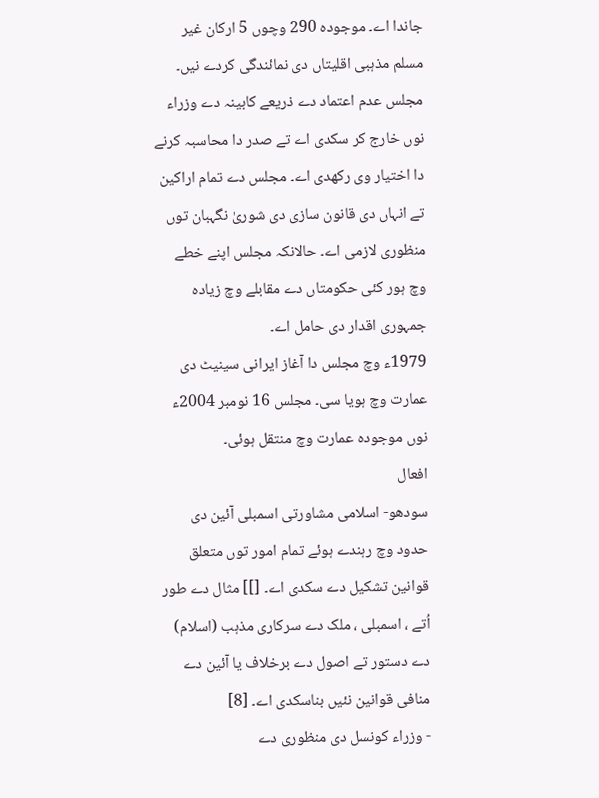جاندا اے۔ موجودہ 290 وچوں 5 ارکان غیر مسلم مذہبی اقلیتاں دی نمائندگی کردے نيں۔ مجلس عدم اعتماد دے ذریعے کابینہ دے وزراء نوں خارج کر سکدی اے تے صدر دا محاسبہ کرنے دا اختیار وی رکھدی اے۔ مجلس دے تمام اراکین تے انہاں دی قانون سازی دی شوریٰ نگہبان توں منظوری لازمی اے۔ حالانکہ مجلس اپنے خطے وچ ہور کئی حکومتاں دے مقابلے وچ زیادہ جمہوری اقدار دی حامل اے۔
1979ء وچ مجلس دا آغاز ایرانی سینیٹ دی عمارت وچ ہويا سی۔ مجلس 16 نومبر 2004ء نوں موجودہ عمارت وچ منتقل ہوئی۔
افعال
سودھو- اسلامی مشاورتی اسمبلی آئین دی حدود وچ رہندے ہوئے تمام امور توں متعلق قوانین تشکیل دے سکدی اے۔ []] مثال دے طور اُتے ، اسمبلی ، ملک دے سرکاری مذہب (اسلام) دے دستور تے اصول دے برخلاف یا آئین دے منافی قوانین نئيں بناسکدی اے۔ [8]
- وزراء کونسل دی منظوری دے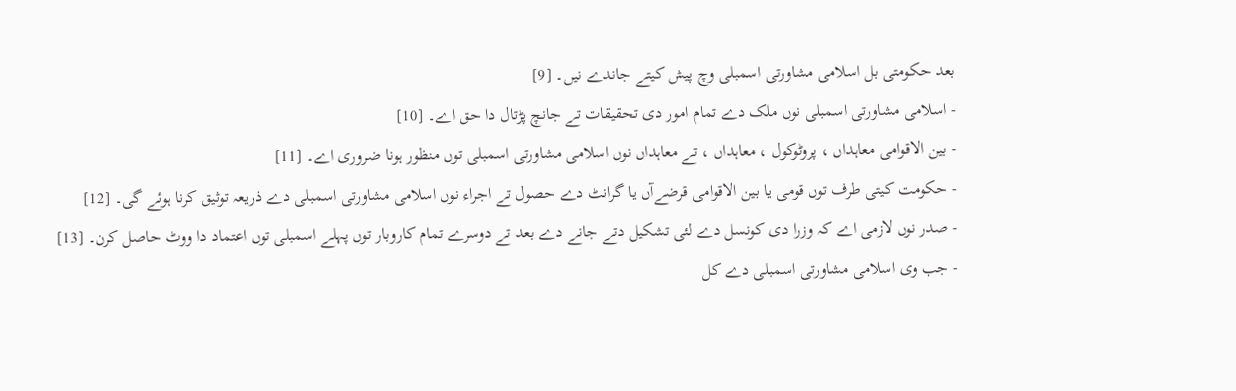بعد حکومتی بل اسلامی مشاورتی اسمبلی وچ پیش کیتے جاندے نيں۔ [9]
- اسلامی مشاورتی اسمبلی نوں ملک دے تمام امور دی تحقیقات تے جانچ پڑتال دا حق اے۔ [10]
- بین الاقوامی معاہداں ، پروٹوکول ، معاہداں ، تے معاہداں نوں اسلامی مشاورتی اسمبلی توں منظور ہونا ضروری اے۔ [11]
- حکومت کیتی طرف توں قومی یا بین الاقوامی قرضےآں یا گرانٹ دے حصول تے اجراء نوں اسلامی مشاورتی اسمبلی دے ذریعہ توثیق کرنا ہوئے گی۔ [12]
- صدر نوں لازمی اے کہ وزرا دی کونسل دے لئی تشکیل دتے جانے دے بعد تے دوسرے تمام کاروبار توں پہلے اسمبلی توں اعتماد دا ووٹ حاصل کرن۔ [13]
- جب وی اسلامی مشاورتی اسمبلی دے کل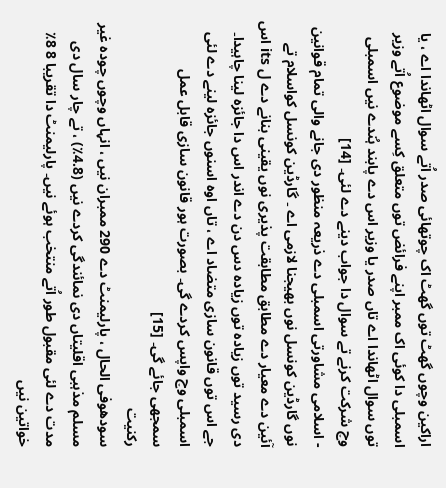اراکین وچوں گھٹ توں گھٹ اک چوتھائی صدر اُتے سوال اٹھاندا اے ، یا اسمبلی دا کوئی اک ممبر اپنے فرائض توں متعلق کِسے موضوع اُتے وزیر توں سوال اٹھاندا اے تاں صدر یا وزیر اس دے پابند ہُندے نيں اسمبلی وچ شرکت کرنے تے سوال دا جواب دینے دے لئی۔ [14]
- اسلامی مشاورتی اسمبلی دے ذریعہ منظور دی جانے والی تمام قوانین نوں گارڈین کونسل نوں بھیجنا لازمی اے ۔ گارڈین کونسل کواسلام تے آئین دے معیار دے مطابق مطابقت پذیری نوں یقینی بنانے دے ل its اس دی رسید توں زیادہ توں زیادہ دس دن دے اندر اس دا جائزہ لینا چاہیدا۔ جے اس توں قانون سازی متضاد اے ، تاں اوہ اسنوں جائزہ لینے دے لئی اسمبلی وچ واپس کردے گی۔ بصورت ہور قانون سازی قابل عمل سمجھی جائے گی۔ [15]
رکنیت
سودھوفی الحال ، پارلیمنٹ دے 290 ممبران نيں ، انہاں وچوں چودہ غیر مسلم مذہبی اقلیتاں دی نمائندگی کردے نيں (4.8٪) ، تے چار سال دی مدت دے لئی مقبول طور اُتے منتخب ہوئے نيں۔ پارلیمنٹ دا تقریبا 8 8٪ خواتین نيں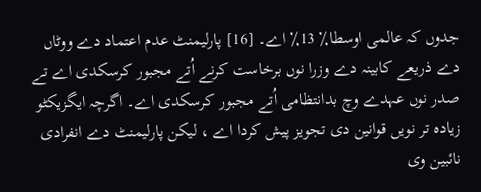جدوں کہ عالمی اوسطا٪ 13٪ اے۔ [16] پارلیمنٹ عدم اعتماد دے ووٹاں دے ذریعے کابینہ دے وزرا نوں برخاست کرنے اُتے مجبور کرسکدی اے تے صدر نوں عہدے وچ بدانتظامی اُتے مجبور کرسکدی اے۔ اگرچہ ایگزیکٹو زیادہ تر نويں قوانین دی تجویز پیش کردا اے ، لیکن پارلیمنٹ دے انفرادی نائبین وی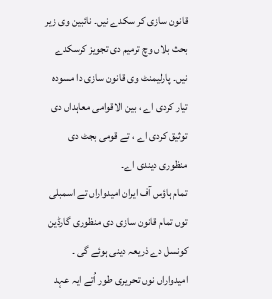قانون سازی کر سکدے نيں۔ نائبین وی زیر بحث بلاں وچ ترمیم دی تجویز کرسکدے نيں۔ پارلیمنٹ وی قانون سازی دا مسودہ تیار کردی اے ، بین الاقوامی معاہداں دی توثیق کردی اے ، تے قومی بجٹ دی منظوری دیندی اے۔
تمام ہاؤس آف ایران امیدواراں تے اسمبلی توں تمام قانون سازی دی منظوری گارڈین کونسل دے ذریعہ دینی ہوئے گی ۔ امیدواراں نوں تحریری طور اُتے ایہ عہد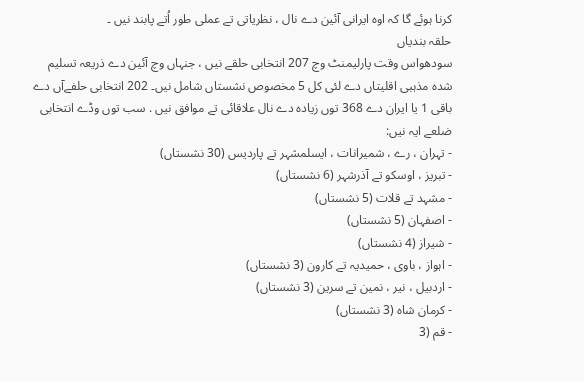کرنا ہوئے گا کہ اوہ ایرانی آئین دے نال ، نظریاتی تے عملی طور اُتے پابند نيں ۔
حلقہ بندیاں
سودھواس وقت پارلیمنٹ وچ 207 انتخابی حلقے نيں ، جنہاں وچ آئین دے ذریعہ تسلیم شدہ مذہبی اقلیتاں دے لئی کل 5 مخصوص نشستاں شامل نيں۔ 202 انتخابی حلفےآں دے باقی 1 یا ایران دے 368 توں زیادہ دے نال علاقائی تے موافق نيں . سب توں وڈے انتخابی ضلعے ایہ نيں:
- تہران ، رے ، شمیرانات ، ایسلمشہر تے پاردیس (30 نشستاں)
- تبریز ، اوسکو تے آذرشہر (6 نشستاں)
- مشہد تے قلات (5 نشستاں)
- اصفہان (5 نشستاں)
- شیراز (4 نشستاں)
- اہواز ، باوی ، حمیدیہ تے کارون (3 نشستاں)
- اردبیل ، نیر ، نمین تے سرین (3 نشستاں)
- کرمان شاہ (3 نشستاں)
- قم (3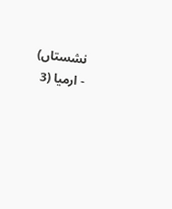نشستاں)
- ارمیا (3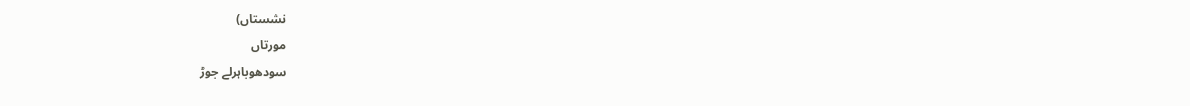نشستاں)
مورتاں
سودھوباہرلے جوڑ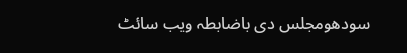سودھومجلس دی باضابطہ ویب سائٹ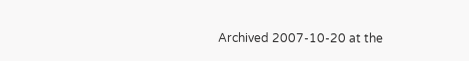Archived 2007-10-20 at the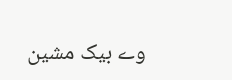وے بیک مشین